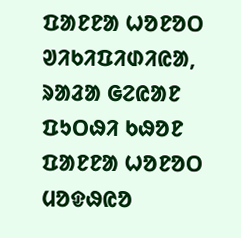ᱯᱟᱱᱱᱟ ᱦᱚᱱᱚᱛ
ᱣᱤᱠᱤᱯᱤᱰᱤᱭᱟ, ᱨᱟᱲᱟ ᱜᱮᱭᱟᱱ ᱯᱩᱛᱷᱤ ᱠᱷᱚᱱ
ᱯᱟᱱᱱᱟ ᱦᱚᱱᱚᱛ
ᱢᱚᱫᱷᱭᱚ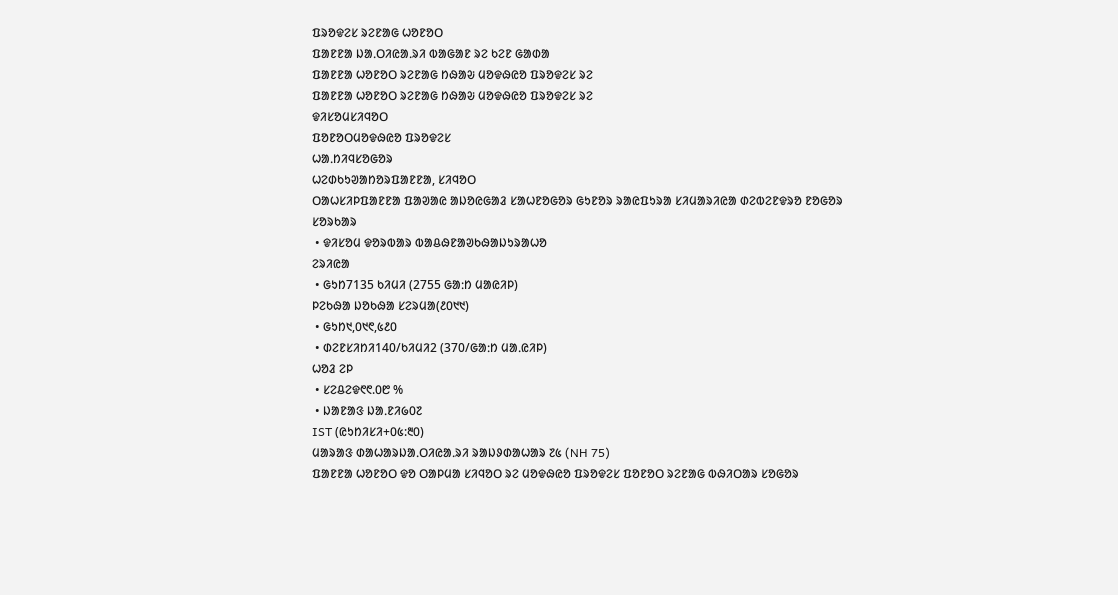ᱯᱨᱚᱫᱮᱥ ᱨᱮᱱᱟᱜ ᱦᱚᱱᱚᱛ
ᱯᱟᱱᱱᱟ ᱡᱟᱹᱛᱤᱭᱟᱹᱨᱤ ᱵᱟᱜᱟᱱ ᱨᱮ ᱠᱮᱱ ᱜᱟᱰᱟ
ᱯᱟᱱᱱᱟ ᱦᱚᱱᱚᱛ ᱨᱮᱱᱟᱜ ᱴᱷᱟᱶ ᱢᱚᱫᱷᱭᱚ ᱯᱨᱚᱫᱮᱥ ᱨᱮ
ᱯᱟᱱᱱᱟ ᱦᱚᱱᱚᱛ ᱨᱮᱱᱟᱜ ᱴᱷᱟᱶ ᱢᱚᱫᱷᱭᱚ ᱯᱨᱚᱫᱮᱥ ᱨᱮ
ᱫᱤᱥᱚᱢᱥᱤᱧᱚᱛ
ᱯᱚᱱᱚᱛᱢᱚᱫᱷᱭᱚ ᱯᱨᱚᱫᱮᱥ
ᱦᱟᱹᱴᱤᱧᱥᱚᱜᱚᱨ
ᱦᱮᱰᱠᱩᱣᱟᱴᱚᱨᱯᱟᱱᱱᱟ, ᱥᱤᱧᱚᱛ
ᱛᱟᱦᱥᱤᱞᱯᱟᱱᱱᱟ ᱯᱟᱣᱟᱭ ᱟᱡᱚᱭᱜᱟᱲ ᱥᱟᱦᱱᱚᱜᱚᱨ ᱜᱩᱱᱚᱨ ᱨᱟᱭᱯᱩᱨᱟ ᱥᱤᱢᱟᱨᱤᱭᱟ ᱰᱮᱵᱮᱱᱫᱨᱚ ᱱᱚᱜᱚᱨ
ᱥᱚᱨᱠᱟᱨ
 • ᱫᱤᱥᱚᱢ ᱫᱚᱨᱵᱟᱨ ᱵᱟᱪᱷᱱᱟᱣᱠᱷᱟᱡᱩᱨᱟᱦᱚ
ᱮᱨᱤᱭᱟ
 • ᱜᱩᱴ7135 ᱠᱤᱢᱤ (2755 ᱜᱟᱺᱴ ᱢᱟᱭᱤᱞ)
ᱞᱮᱠᱷᱟ ᱡᱚᱠᱷᱟ ᱥᱮᱨᱢᱟ(᱒᱐᱑᱑)
 • ᱜᱩᱴ᱑,᱐᱑᱖,᱕᱒᱐
 • ᱰᱮᱱᱥᱤᱴᱤ140/ᱠᱤᱢᱤ2 (370/ᱜᱟᱺᱴ ᱢᱟᱹᱭᱤᱞ)
ᱦᱚᱲ ᱮᱞ
 • ᱥᱮᱪᱮᱫ᱖᱖.᱐᱘ %
 • ᱡᱟᱱᱟᱝ ᱡᱟᱹᱱᱤ᱙᱐᱗
IST (ᱭᱩᱴᱤᱥᱤ+᱐᱕:᱓᱐)
ᱢᱟᱨᱟᱝ ᱰᱟᱦᱟᱨᱡᱟᱹᱛᱤᱭᱟᱹᱨᱤ ᱨᱟᱡᱽᱰᱟᱦᱟᱨ ᱗᱕ (NH 75)
ᱯᱟᱱᱱᱟ ᱦᱚᱱᱚᱛ ᱫᱚ ᱛᱟᱞᱢᱟ ᱥᱤᱧᱚᱛ ᱨᱮ ᱢᱚᱫᱷᱭᱚ ᱯᱨᱚᱫᱮᱥ ᱯᱚᱱᱚᱛ ᱨᱮᱱᱟᱜ ᱵᱷᱤᱛᱟᱨ ᱥᱚᱜᱚᱨ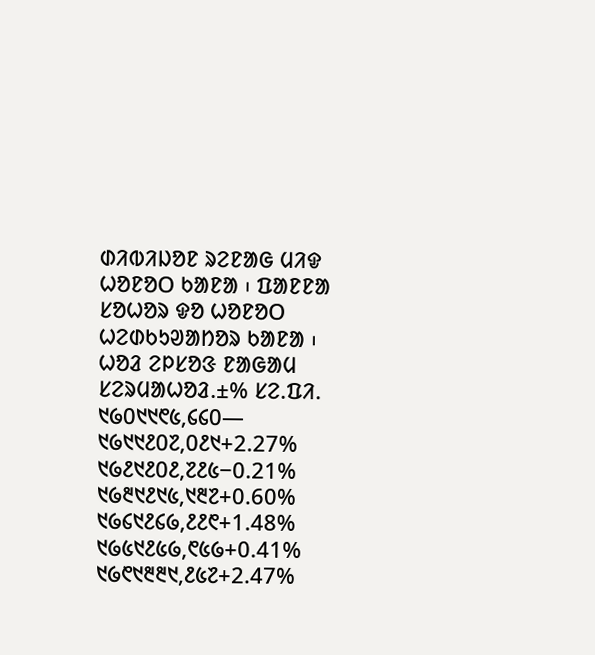ᱰᱤᱵᱤᱡᱚᱱ ᱨᱮᱱᱟᱜ ᱢᱤᱫ ᱦᱚᱱᱚᱛ ᱠᱟᱱᱟ ᱾ ᱯᱟᱱᱱᱟ ᱥᱚᱦᱚᱨ ᱫᱚ ᱦᱚᱱᱚᱛ ᱦᱮᱰᱠᱩᱣᱟᱴᱚᱨ ᱠᱟᱱᱟ ᱾
ᱦᱚᱲ ᱮᱞᱥᱚᱝ ᱱᱟᱜᱟᱢ
ᱥᱮᱨᱢᱟᱦᱚᱲ.±% ᱥᱮ.ᱯᱤ.
᱑᱙᱐᱑᱑᱖᱕,᱔᱔᱐—
᱑᱙᱑᱑᱒᱐᱗,᱐᱒᱑+2.27%
᱑᱙᱒᱑᱒᱐᱒,᱗᱒᱕−0.21%
᱑᱙᱓᱑᱒᱑᱕,᱑᱓᱗+0.60%
᱑᱙᱔᱑᱒᱔᱙,᱒᱒᱖+1.48%
᱑᱙᱕᱑᱒᱕᱙,᱖᱕᱙+0.41%
᱑᱙᱖᱑᱓᱓᱑,᱒᱕᱗+2.47%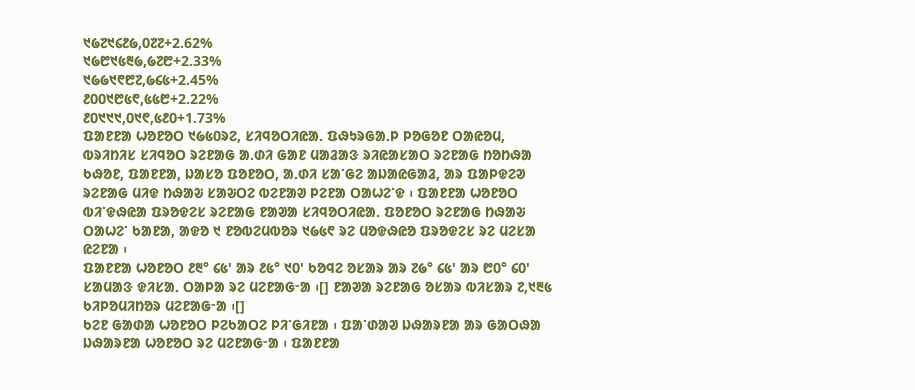᱑᱙᱗᱑᱔᱒᱙,᱐᱗᱗+2.62%
᱑᱙᱘᱑᱕᱓᱙,᱙᱗᱘+2.33%
᱑᱙᱙᱑᱖᱘᱗,᱙᱔᱕+2.45%
᱒᱐᱐᱑᱘᱕᱖,᱕᱕᱘+2.22%
᱒᱐᱑᱑᱑,᱐᱑᱖,᱕᱒᱐+1.73%
ᱯᱟᱱᱱᱟ ᱦᱚᱱᱚᱛ ᱑᱙᱕᱐ᱨᱮ, ᱥᱤᱧᱚᱛᱤᱭᱟᱹ ᱯᱷᱩᱨᱜᱟᱹᱞ ᱞᱚᱜᱚᱱ ᱛᱟᱭᱚᱢ, ᱵᱨᱤᱴᱤᱥ ᱥᱤᱧᱚᱛ ᱨᱮᱱᱟᱜ ᱟᱹᱰᱤ ᱜᱟᱱ ᱢᱟᱲᱟᱝ ᱨᱤᱭᱟᱥᱟᱛ ᱨᱮᱱᱟᱜ ᱴᱚᱴᱷᱟ ᱠᱷᱚᱱ, ᱯᱟᱱᱱᱟ, ᱡᱟᱥᱚ ᱯᱚᱱᱚᱛ, ᱟᱹᱰᱤ ᱥᱟᱸᱜᱮ ᱟᱡᱟᱭᱜᱟᱲ, ᱟᱨ ᱯᱟᱞᱫᱮᱣ ᱨᱮᱱᱟᱜ ᱢᱤᱫ ᱴᱷᱟᱶ ᱥᱟᱶᱛᱮ ᱵᱮᱱᱟᱣ ᱞᱮᱱᱟ ᱛᱟᱦᱮᱸᱫ ᱾ ᱯᱟᱱᱱᱟ ᱦᱚᱱᱚᱛ ᱵᱤᱸᱫᱷᱭᱟ ᱯᱨᱚᱫᱮᱥ ᱨᱮᱱᱟᱜ ᱱᱟᱣᱟ ᱥᱤᱧᱚᱛᱤᱭᱟᱹ ᱯᱚᱱᱚᱛ ᱨᱮᱱᱟᱜ ᱴᱷᱟᱶ ᱛᱟᱦᱮᱸ ᱠᱟᱱᱟ, ᱟᱫᱚ ᱑ ᱱᱚᱵᱮᱢᱵᱚᱨ ᱑᱙᱕᱖ ᱨᱮ ᱢᱚᱫᱷᱭᱚ ᱯᱨᱚᱫᱮᱥ ᱨᱮ ᱢᱮᱥᱟ ᱭᱮᱱᱟ ᱾
ᱯᱟᱱᱱᱟ ᱦᱚᱱᱚᱛ ᱒᱓° ᱔᱕' ᱟᱨ ᱒᱕° ᱑᱐' ᱠᱚᱧᱮ ᱚᱥᱟᱨ ᱟᱨ ᱗᱙° ᱔᱕' ᱟᱨ ᱘᱐° ᱔᱐' ᱥᱟᱢᱟᱝ ᱫᱤᱥᱟᱹ ᱛᱟᱞᱟ ᱨᱮ ᱢᱮᱱᱟᱜᱼᱟ ᱾[] ᱱᱟᱣᱟ ᱨᱮᱱᱟᱜ ᱚᱥᱟᱨ ᱵᱤᱥᱟᱨ ᱗,᱑᱓᱕ ᱠᱤᱞᱚᱢᱤᱴᱚᱨ ᱢᱮᱱᱟᱜᱼᱟ ᱾[]
ᱠᱮᱱ ᱜᱟᱰᱟ ᱦᱚᱱᱚᱛ ᱞᱮᱠᱟᱛᱮ ᱞᱤᱸᱜᱤᱱᱟ ᱾ ᱯᱟᱸᱰᱟᱣ ᱡᱷᱟᱨᱱᱟ ᱟᱨ ᱜᱟᱛᱷᱟ ᱡᱷᱟᱨᱱᱟ ᱦᱚᱱᱚᱛ ᱨᱮ ᱢᱮᱱᱟᱜᱼᱟ ᱾ ᱯᱟᱱᱱᱟ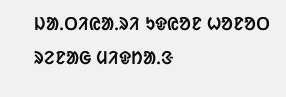ᱡᱟᱹᱛᱤᱭᱟᱹᱨᱤ ᱩᱫᱭᱚᱱ ᱦᱚᱱᱚᱛ ᱨᱮᱱᱟᱜ ᱢᱤᱫᱴᱟᱹᱝ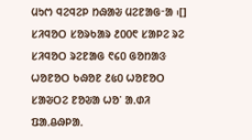ᱢᱩᱬ ᱧᱮᱧᱮᱞ ᱴᱷᱟᱶ ᱢᱮᱱᱟᱜᱼᱟ ᱾[]
ᱥᱤᱧᱚᱛ ᱥᱚᱨᱠᱟᱨ ᱒᱐᱐᱖ ᱥᱟᱞᱮ ᱨᱮ ᱥᱤᱧᱚᱛ ᱨᱮᱱᱟᱜ ᱖᱔᱐ ᱜᱚᱴᱟᱝ ᱦᱚᱱᱚᱛ ᱠᱷᱚᱱ ᱒᱕᱐ ᱦᱚᱱᱚᱛ ᱥᱟᱶᱛᱮ ᱱᱚᱶᱟ ᱦᱚᱸ ᱟᱹᱰᱤ ᱯᱟᱹᱪᱷᱞᱟᱹ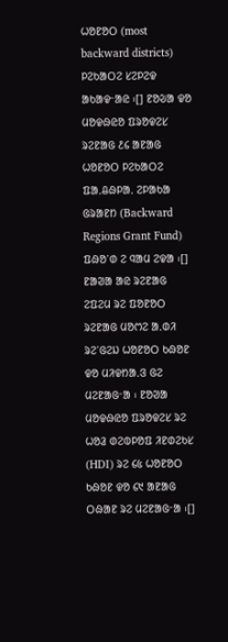ᱦᱚᱱᱚᱛ (most backward districts) ᱞᱮᱠᱟᱛᱮ ᱥᱮᱞᱮᱫ ᱟᱠᱟᱫᱼᱟᱭ ᱾[] ᱱᱚᱶᱟ ᱫᱚ ᱢᱚᱫᱷᱭᱚ ᱯᱨᱚᱫᱮᱥ ᱨᱮᱱᱟᱜ ᱒᱔ ᱟᱱᱟᱜ ᱦᱚᱱᱚᱛ ᱞᱮᱠᱟᱛᱮ ᱯᱟᱹᱪᱷᱞᱟᱹ ᱮᱞᱟᱠᱟ ᱜᱨᱟᱱᱴ (Backward Regions Grant Fund) ᱯᱷᱚᱸᱰ ᱮ ᱧᱟᱢ ᱮᱫᱟ ᱾[] ᱱᱟᱣᱟ ᱟᱭ ᱨᱮᱱᱟᱜ ᱮᱯᱮᱢ ᱨᱮ ᱯᱚᱱᱚᱛ ᱨᱮᱱᱟᱜ ᱢᱚᱬᱮ ᱟᱹᱰᱤ ᱨᱮᱸᱜᱮᱡ ᱦᱚᱱᱚᱛ ᱠᱷᱚᱱ ᱫᱚ ᱢᱤᱫᱴᱟᱹᱝ ᱜᱮ ᱢᱮᱱᱟᱜᱼᱟ ᱾ ᱱᱚᱣᱟ ᱢᱚᱫᱷᱭᱚ ᱯᱨᱚᱫᱮᱥ ᱨᱮ ᱦᱚᱲ ᱰᱮᱵᱞᱚᱯ ᱤᱱᱰᱮᱠᱥ (HDI) ᱨᱮ ᱔᱕ ᱦᱚᱱᱚᱛ ᱠᱷᱚᱱ ᱫᱚ ᱔᱑ ᱟᱱᱟᱜ ᱛᱷᱟᱱ ᱨᱮ ᱢᱮᱱᱟᱜᱼᱟ ᱾[]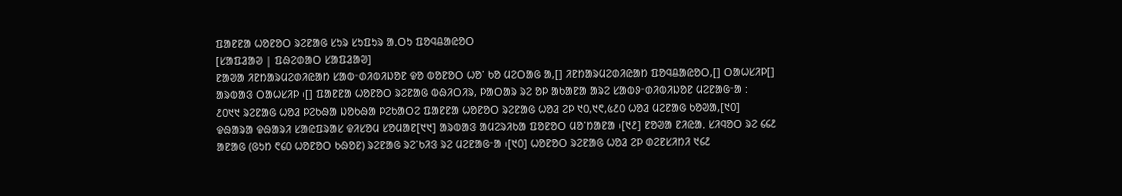ᱯᱟᱱᱱᱟ ᱦᱚᱱᱚᱛ ᱨᱮᱱᱟᱜ ᱥᱩᱨ ᱥᱩᱯᱩᱨ ᱟᱹᱛᱩ ᱯᱚᱧᱪᱟᱭᱚᱛ
[ᱥᱟᱯᱲᱟᱣ | ᱯᱷᱮᱰᱟᱛ ᱥᱟᱯᱲᱟᱣ]
ᱱᱟᱣᱟ ᱤᱱᱴᱟᱨᱢᱮᱰᱤᱭᱟᱴ ᱥᱟᱵᱼᱰᱤᱵᱤᱡᱚᱱ ᱫᱚ ᱵᱚᱱᱚᱛ ᱦᱚᱸ ᱠᱚ ᱢᱮᱛᱟᱜ ᱟ,[] ᱤᱱᱴᱟᱨᱢᱮᱰᱤᱭᱟᱴ ᱯᱚᱧᱪᱟᱭᱚᱛ,[] ᱛᱟᱦᱥᱤᱞ[] ᱟᱨᱵᱟᱝ ᱛᱟᱦᱥᱤᱞ ᱾[] ᱯᱟᱱᱱᱟ ᱦᱚᱱᱚᱛ ᱨᱮᱱᱟᱜ ᱵᱷᱤᱛᱤᱨ, ᱞᱟᱛᱟᱨ ᱨᱮ ᱚᱞ ᱟᱠᱟᱱᱟ ᱟᱨᱮ ᱥᱟᱵᱽᱼᱰᱤᱵᱤᱡᱚᱱ ᱢᱮᱱᱟᱜᱼᱟ :
᱒᱐᱑᱑ ᱨᱮᱱᱟᱜ ᱦᱚᱲ ᱞᱮᱠᱷᱟ ᱡᱚᱠᱷᱟ ᱞᱮᱠᱟᱛᱮ ᱯᱟᱱᱱᱟ ᱦᱚᱱᱚᱛ ᱨᱮᱱᱟᱜ ᱦᱚᱲ ᱮᱞ ᱑᱐,᱑᱖,᱕᱒᱐ ᱦᱚᱲ ᱢᱮᱱᱟᱜ ᱠᱚᱣᱟ,[᱑᱐] ᱫᱷᱟᱨᱟ ᱫᱷᱟᱨᱤ ᱥᱟᱭᱯᱨᱟᱥ ᱫᱤᱥᱚᱢ ᱥᱚᱢᱟᱱ[᱑᱑] ᱟᱨᱵᱟᱝ ᱟᱢᱮᱨᱤᱠᱟ ᱯᱚᱱᱚᱛ ᱢᱚᱸᱴᱟᱱᱟ ᱾[᱑᱒] ᱱᱚᱣᱟ ᱱᱤᱭᱟᱹ ᱥᱤᱧᱚᱛ ᱨᱮ ᱔᱔᱒ ᱟᱱᱟᱜ (ᱜᱩᱴ ᱖᱔᱐ ᱦᱚᱱᱚᱛ ᱠᱷᱚᱱ) ᱨᱮᱱᱟᱜ ᱨᱮᱸᱠᱤᱝ ᱨᱮ ᱢᱮᱱᱟᱜᱼᱟ ᱾[᱑᱐] ᱦᱚᱱᱚᱛ ᱨᱮᱱᱟᱜ ᱦᱚᱲ ᱮᱞ ᱰᱮᱱᱥᱤᱴᱤ ᱑᱔᱒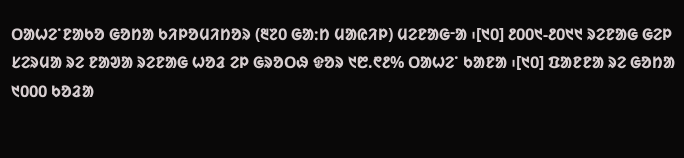ᱛᱟᱦᱮᱸᱱᱟᱠᱚ ᱜᱚᱴᱟ ᱠᱤᱞᱚᱢᱤᱴᱚᱨ (᱓᱗᱐ ᱜᱟᱺᱴ ᱢᱟᱭᱤᱞ) ᱢᱮᱱᱟᱜᱼᱟ ᱾[᱑᱐] ᱒᱐᱐᱑-᱒᱐᱑᱑ ᱨᱮᱱᱟᱜ ᱜᱮᱞ ᱥᱮᱨᱢᱟ ᱨᱮ ᱱᱟᱣᱟ ᱨᱮᱱᱟᱜ ᱦᱚᱲ ᱮᱞ ᱜᱨᱚᱛᱷ ᱫᱚᱨ ᱑᱘.᱖᱒% ᱛᱟᱦᱮᱸ ᱠᱟᱱᱟ ᱾[᱑᱐] ᱯᱟᱱᱱᱟ ᱨᱮ ᱜᱚᱴᱟ ᱑᱐᱐᱐ ᱠᱚᱲᱟ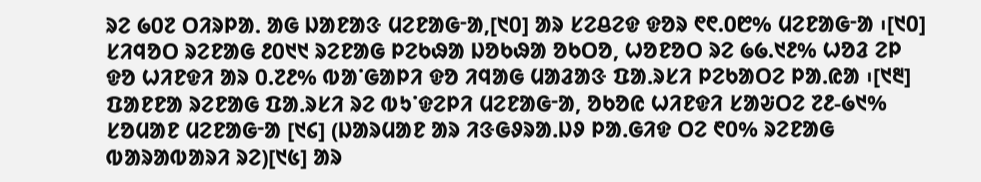ᱨᱮ ᱙᱐᱗ ᱛᱤᱨᱞᱟᱹ ᱟᱜ ᱡᱟᱱᱟᱝ ᱢᱮᱱᱟᱜᱼᱟ,[᱑᱐] ᱟᱨ ᱥᱮᱪᱮᱫ ᱫᱚᱨ ᱖᱖.᱐᱘% ᱢᱮᱱᱟᱜᱼᱟ ᱾[᱑᱐]
ᱥᱤᱧᱚᱛ ᱨᱮᱱᱟᱜ ᱒᱐᱑᱑ ᱨᱮᱱᱟᱜ ᱞᱮᱠᱷᱟ ᱡᱚᱠᱷᱟ ᱚᱠᱛᱚ, ᱦᱚᱱᱚᱛ ᱨᱮ ᱙᱙.᱑᱒% ᱦᱚᱲ ᱮᱞ ᱫᱚ ᱦᱤᱱᱫᱤ ᱟᱨ ᱐.᱗᱒% ᱵᱟᱸᱜᱟᱞᱤ ᱫᱚ ᱤᱧᱟᱜ ᱢᱟᱲᱟᱝ ᱯᱟᱹᱨᱥᱤ ᱞᱮᱠᱟᱛᱮ ᱞᱟᱹᱭᱟ ᱾[᱑᱓]
ᱯᱟᱱᱱᱟ ᱨᱮᱱᱟᱜ ᱯᱟᱹᱨᱥᱤ ᱨᱮ ᱵᱩᱸᱫᱮᱞᱤ ᱢᱮᱱᱟᱜᱼᱟ, ᱚᱠᱚᱭ ᱦᱤᱱᱫᱤ ᱥᱟᱶᱛᱮ ᱗᱒-᱙᱑% ᱥᱚᱢᱟᱱ ᱢᱮᱱᱟᱜᱼᱟ [᱑᱔] (ᱡᱟᱨᱢᱟᱱ ᱟᱨ ᱤᱝᱜᱽᱨᱟᱹᱡᱽ ᱞᱟᱹᱜᱤᱫ ᱛᱮ ᱖᱐% ᱨᱮᱱᱟᱜ ᱵᱟᱨᱟᱵᱟᱨᱤ ᱨᱮ)[᱑᱕] ᱟᱨ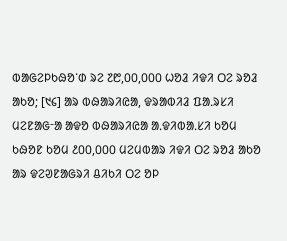ᱵᱟᱜᱮᱞᱠᱷᱚᱸᱰ ᱨᱮ ᱗᱘,᱐᱐,᱐᱐᱐ ᱦᱚᱲ ᱤᱫᱤ ᱛᱮ ᱨᱚᱲ ᱟᱠᱚ; [᱑᱔] ᱟᱨ ᱵᱷᱟᱨᱤᱭᱟ, ᱫᱨᱟᱵᱤᱲ ᱯᱟᱹᱨᱥᱤ ᱢᱮᱱᱟᱜᱼᱟ ᱟᱫᱚ ᱵᱷᱟᱨᱤᱭᱟ ᱟᱹᱫᱤᱵᱟᱹᱥᱤ ᱠᱚᱢ ᱠᱷᱚᱱ ᱠᱚᱢ ᱒᱐᱐,᱐᱐᱐ ᱢᱮᱢᱵᱟᱨ ᱤᱫᱤ ᱛᱮ ᱨᱚᱲ ᱟᱠᱚ ᱟᱨ ᱫᱮᱣᱱᱟᱜᱨᱤ ᱪᱤᱠᱤ ᱛᱮ ᱚᱞ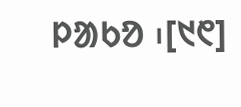ᱞᱟᱠᱚ ᱾[᱑᱖]